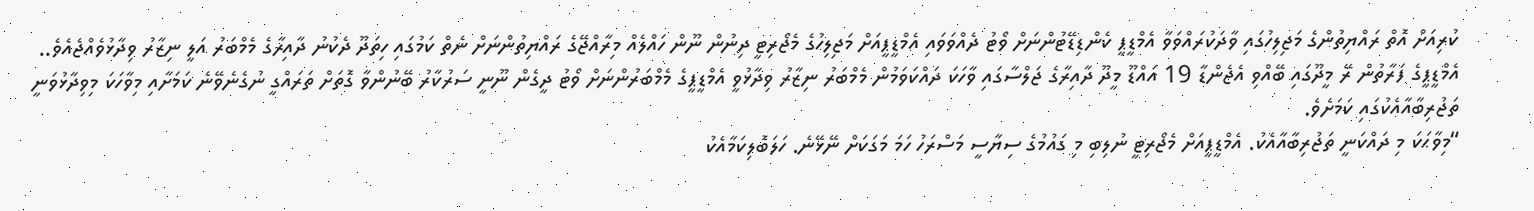ކުރިއަށް އޮތް ރައްޔިތުންގެ މަޖިލިހުގައި ވާދަކުރައްވަވާ އެމްޑީޕީ ކެންޑިޑޭޓުންނަށް ވޯޓު ދެއްވަވައި އެމްޑީޕީއަށް މަޖިލިހުގެ މެޖޯރިޓީ ދިނުން ނޫން ހައްލެއް މިރާއްޖޭގެ ރައްޔިތުންނަށް ނެތް ކަމުގައި ހިތަދޫ ދެކުނު ދާއިރާގެ މެމްބަރު އަލީ ނިޒާރު ވިދާޅުވެއްޖެއެވެ..
އެމްޑީޕީގެ ފަރާތުން ރޭ މީދޫގައި ބޭއްވި އެޖެންޑާ 19 އައްޑޫ މީދޫ ދާއިރާގެ ޖަލްސާގައި ވާހަކަ ދައްކަވަމުން މެމްބަރު ނިޒާރު ވިދާޅުވީ އެމްޑީޕީގެ މެމްބަރުންނަށް ވޯޓު ދީގެން ނޫނީ ސަރުކާރު ބޭނުންވާ ގޮތަށް ތަރައްގީ ނުގެނެވޭނެ ކަމަށާއި މިވާހަކަ މިވިދާޅުވަނީ ތަޖުރިބާއާއެކުގައި ކަމަށެވެ.
“މިވާޙަކަ މި ދައްކަނީ ތަޖުރިބާއާއެކު. އެމްޑީޕީއަށް މެޖޯރިޓީ ނުލިބި މި ގައުމުގެ ސިޔާސީ މަސްރަހު ހަމަ މަގަކަށް ނޭޅޭނެ. ހަލަބޮލިކަމާއެކު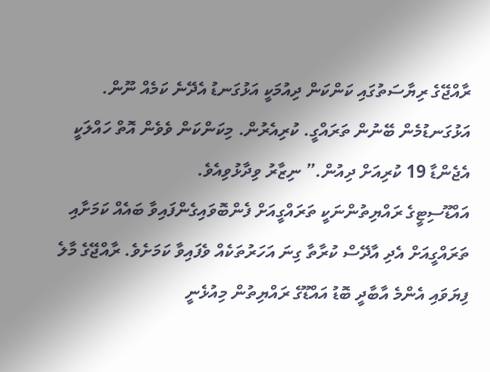ރާއްޖޭގެ ރިޔާސަތުގައި ކަންކަން ދިއުމަކީ އަޅުގަނޑު އެދޭނެ ކަމެއް ނޫން. އަޅުގަނޑުމެން ބޭނުން ތަރައްގީ. ކުރިއެރުން. މިކަންކަން ވެވެން އޮތް ހައްލަކީ އެޖެންޑާ 19 ކުރިއަށް ދިއުން.” ނިޒާރު ވިދާޅުވިއެވެ.
އައްޑޫސިޓީގެ ރައްޔިތުންނަކީ ތަރައްގީއަށް ފެންބޮވައިގެންފައިވާ ބައެއް ކަމަށާއި ތަރައްގީއަށް އެދި އާދޭސް ކުރާތާ ގިނަ އަހަރުތަކެއް ވެފައިވާ ކަމަށެވެ. ރާއްޖޭގެ މާލެ ފިޔަވައި އެންމެ އާބާދީ ބޮޑު އައްޑޫގެ ރައްޔިތުން މިއުޅެނީ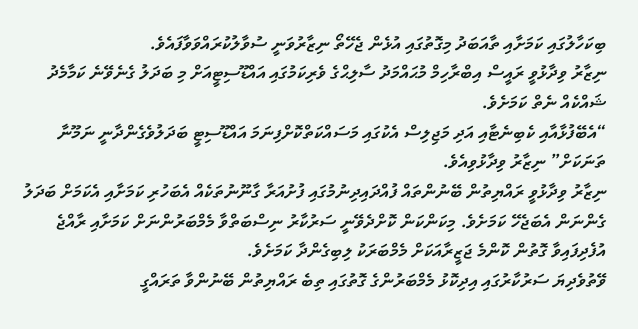ބިކަހާލުގައި ކަމަށާއި ތާއަބަދު މިގޮތުގައި އުޅެން ޖެހޭތޯ ނިޒާރުވަނީ ސުވާލުކުރައްވަވާފައެވެ.
ނިޒާރު ވިދާޅުވީ ރައީސް އިބްރާހިމް މުޙައްމަދު ސާލިޙްގެ ވެރިކަމުގައި އައްޑޫސިޓީއަށް މި ބަދަލު ގެނެވޭނެ ކަމާމެދު ޝައްކެއް ނެތް ކަމަށެވެ.
“އެބޭފުޅާއާއި ކެބިނެޓާއި އަދި މަޖިލިސް އެކުގައި މަސައްކަތްކޮށްފިނަމަ އައްޑޫސިޓީ ބަދަލުވެގެންދާނީ ނަމޫނާ ތަނަކަށް” ނިޒާރު ވިދާޅުވިއެވެ.
ނިޒާރު ވިދާޅުވީ ރައްޔިތުން ބޭނުންތައް ފުއްދައިދިނުމުގައި ފުށުއަރާ ގާނޫނުތަކެއް އެބަހުރި ކަމަށާއި އެކަމަށް ބަދަލު ގެންނަން އެބަޖެހޭ ކަމަށެވެ. މިކަންކަން ކޮށްދެވޭނީ ސަރުކާރު ނިސްބަތްވާ މެމްބަރުންނަށް ކަމަށާއި ރާއްޖެ އުފެދިފައިވާ ގޮތުން ކޮންމެ ޖަޒީރާއަކަށް މެމްބަރަކު ލިބިގެންދާ ކަމަށެވެ.
ވޭތުވެދިޔަ ސަރުކާރުގައި އިދިކޮޅު މެމްބަރުންގެ ގޮތުގައި ތިބެ ރައްޔިތުން ބޭނުންވާ ތަރައްގީ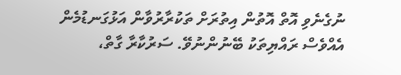ނުގެނެވި އޮތް އޮތުން އިތުރަށް ތަކުރާރުވާން އަޅުގަނޑުމެން އެއްވެސް ރައްޔިތަކު ބޭނުންނުވޭ. ސަރުކާރާ ގާތް،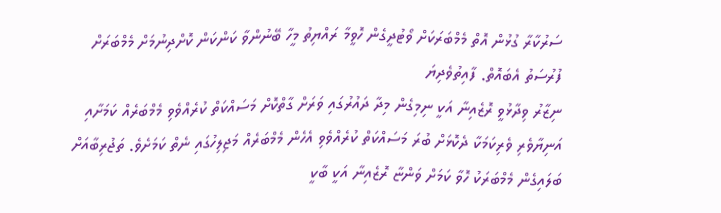ސަރުކާރާ ގުޅުން އޮތް މެމްބަރަކަށް ވޯޓުދީގެން ހޮވީމާ ރައްޔިތު މީހާ ބޭނުންވާ ކަންކަން ކޮށްދިނުމަށް މެމްބަރަށް ފުރުސަތު އެބައޮތް. ފާއިތުވެދިޔަ
ނިޒާރު ވިދާޅުވީ ރޮޒެއިނާ އަކީ ނިމިގެން މިދާ ދައުރުގައި ވަރަށް ގާތްކޮށް މަސައްކަތް ކުރެއްވެވި މެމްބަރެއް ކަމަށާއި އަނިޔާވެރި ވެރިކަމަކާ ދެކޮޅަށް ބުރަ މަސައްކަތް ކުރެއްވެވި އެހެން މެމްބަރެއް މަޖިލިހުގައި ނެތް ކަމަށެވެ. ތަޖުރިބާއަށް ބަލައިގެން މެމްބަރަކު ހޮވާ ކަމަށް ވަންޏާ ރޮޒެއިނާ އަކީ ބާކީ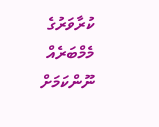ކުރާވަރުގެ މެމްބަރެއް ނޫންކަމަށް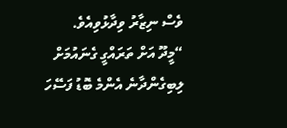ވެސް ނިޒާރު ވިދާޅުވިއެވެ.
“މީދޫ އަށް ތަރައްގީ ގެނައުމަށް ލިބިގެންދާނެ އެންމެ ބޮޑު ފަސޭހަ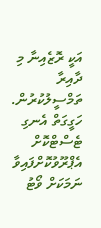އަކީ ރޮޒެއިނާ މި ދާއިރާ ތަމްސީލުކުރުން. ހަގީގަތް އެނގި ޓެސްޓްކޮށް އެޕްރޫވުކޮށްފައިވާ ނަމަކަށް ވޯޓު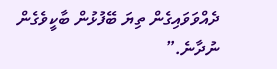ދެއްވަވައިގެން ތިޔަ ބޭފުޅުން ބާކީވެގެން ނުދާނެ.”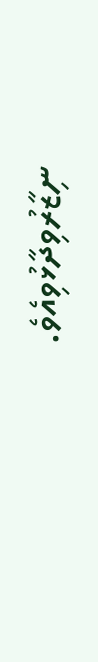ނިޒާރުވިދާޅުވިއެވެ.